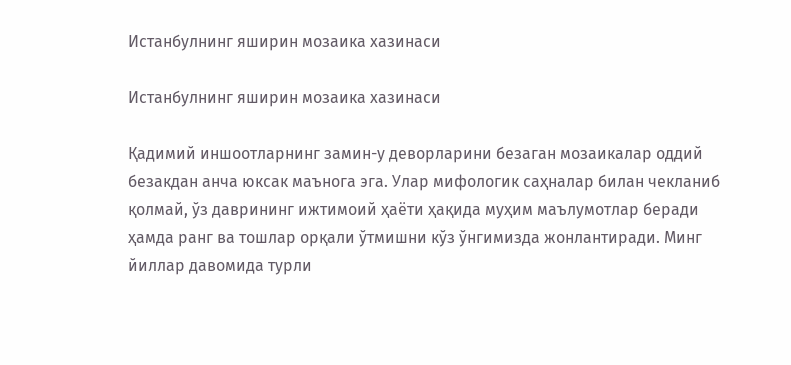Истанбулнинг яширин мозаика хазинаси

Истанбулнинг яширин мозаика хазинаси

Қадимий иншоотларнинг замин-у деворларини безаган мозаикалар оддий безакдан анча юксак маънога эга. Улар мифологик саҳналар билан чекланиб қолмай, ўз даврининг ижтимоий ҳаёти ҳақида муҳим маълумотлар беради ҳамда ранг ва тошлар орқали ўтмишни кўз ўнгимизда жонлантиради. Минг йиллар давомида турли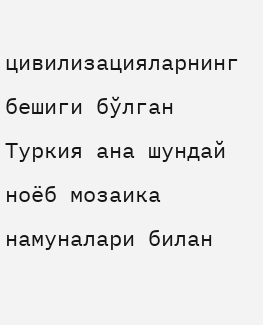цивилизацияларнинг бешиги бўлган Туркия ана шундай ноёб мозаика намуналари билан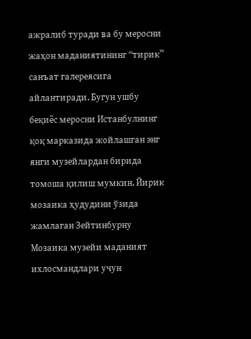ажралиб туради ва бу меросни жаҳон маданиятининг “тирик” санъат галереясига айлантиради. Бугун ушбу беқиёс меросни Истанбулнинг қоқ марказида жойлашган энг янги музейлардан бирида томоша қилиш мумкин. Йирик мозаика ҳудудини ўзида жамлаган Зейтинбурну Мозаика музейи маданият ихлосмандлари учун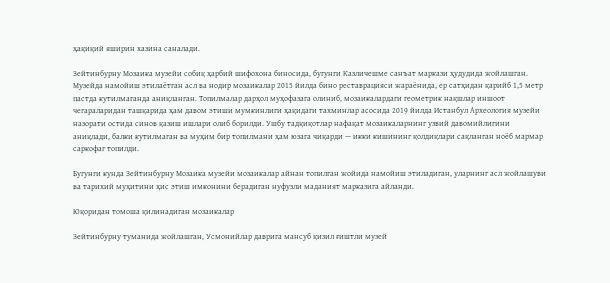ҳақиқий яширин хазина саналади.

Зейтинбурну Мозаика музейи собиқ ҳарбий шифохона биносида, бугунги Казличешме санъат маркази ҳудудида жойлашган. Музейда намойиш этилаётган асл ва нодир мозаикалар 2015 йилда бино реставрацияси жараёнида, ер сатҳидан қарийб 1,5 метр пастда кутилмаганда аниқланган. Топилмалар дарҳол муҳофазага олиниб, мозаикалардаги геометрик нақшлар иншоот чегараларидан ташқарида ҳам давом этиши мумкинлиги ҳақидаги тахминлар асосида 2019 йилда Истанбул Археология музейи назорати остида синов қазиш ишлари олиб борилди. Ушбу тадқиқотлар нафақат мозаикаларнинг узвий давомийлигини аниқлади, балки кутилмаган ва муҳим бир топилмани ҳам юзага чиқарди — икки кишининг қолдиқлари сақланган ноёб мармар саркофаг топилди.

Бугунги кунда Зейтинбурну Мозаика музейи мозаикалар айнан топилган жойида намойиш этиладиган, уларнинг асл жойлашуви ва тарихий муҳитини ҳис этиш имконини берадиган нуфузли маданият марказига айланди.

Юқоридан томоша қилинадиган мозаикалар

Зейтинбурну туманида жойлашган, Усмонийлар даврига мансуб қизил ғиштли музей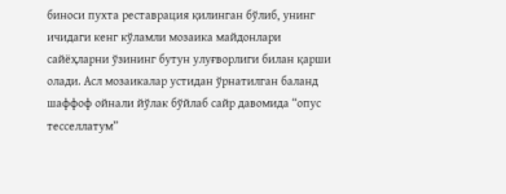биноси пухта реставрация қилинган бўлиб, унинг ичидаги кенг кўламли мозаика майдонлари сайёҳларни ўзининг бутун улуғворлиги билан қарши олади. Асл мозаикалар устидан ўрнатилган баланд шаффоф ойнали йўлак бўйлаб сайр давомида “опус тесселлатум”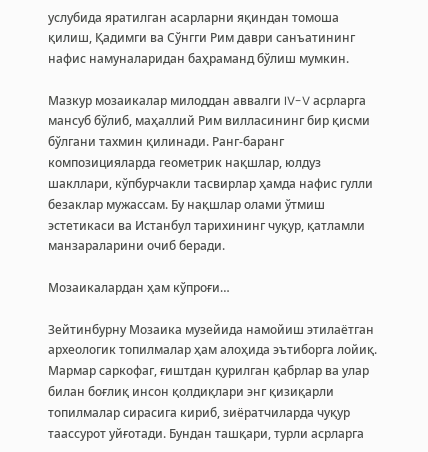услубида яратилган асарларни яқиндан томоша қилиш, Қадимги ва Сўнгги Рим даври санъатининг нафис намуналаридан баҳраманд бўлиш мумкин.

Мазкур мозаикалар милоддан аввалги IV-V асрларга мансуб бўлиб, маҳаллий Рим вилласининг бир қисми бўлгани тахмин қилинади. Ранг-баранг композицияларда геометрик нақшлар, юлдуз шакллари, кўпбурчакли тасвирлар ҳамда нафис гулли безаклар мужассам. Бу нақшлар олами ўтмиш эстетикаси ва Истанбул тарихининг чуқур, қатламли манзараларини очиб беради.

Мозаикалардан ҳам кўпроғи…

Зейтинбурну Мозаика музейида намойиш этилаётган археологик топилмалар ҳам алоҳида эътиборга лойиқ. Мармар саркофаг, ғиштдан қурилган қабрлар ва улар билан боғлиқ инсон қолдиқлари энг қизиқарли топилмалар сирасига кириб, зиёратчиларда чуқур таассурот уйғотади. Бундан ташқари, турли асрларга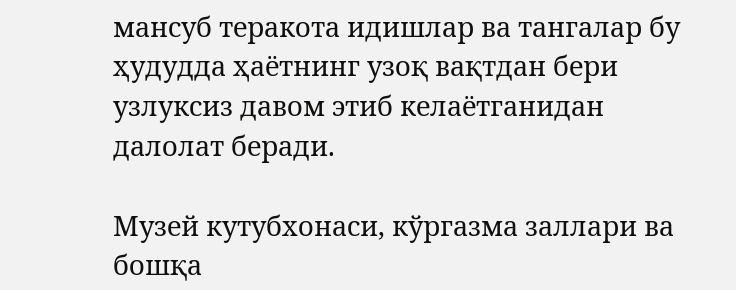мансуб теракота идишлар ва тангалар бу ҳудудда ҳаётнинг узоқ вақтдан бери узлуксиз давом этиб келаётганидан далолат беради.

Музей кутубхонаси, кўргазма заллари ва бошқа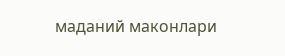маданий маконлари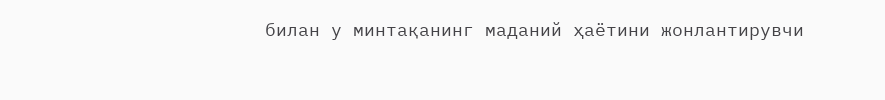билан у минтақанинг маданий ҳаётини жонлантирувчи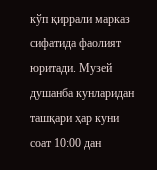кўп қиррали марказ сифатида фаолият юритади. Музей душанба кунларидан ташқари ҳар куни соат 10:00 дан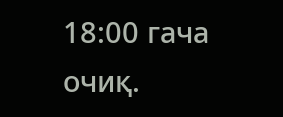18:00 гача очиқ.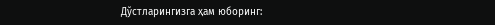Дўстларингизга ҳам юборинг: